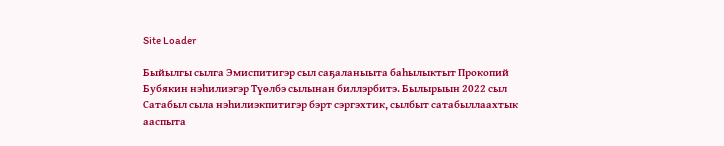Site Loader

Быйылгы сылга Эмиспитигэр сыл саҕаланыыта баһылыктыт Прокопий Бубякин нэһилиэгэр Түөлбэ сылынан биллэрбитэ. Былырыын 2022 сыл Сатабыл сыла нэһилиэкпитигэр бэрт сэргэхтик, сылбыт сатабыллаахтык ааспыта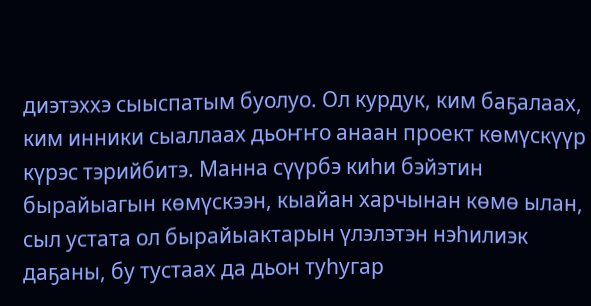диэтэххэ сыыспатым буолуо. Ол курдук, ким баҕалаах, ким инники сыаллаах дьоҥҥо анаан проект көмүскүүр күрэс тэрийбитэ. Манна сүүрбэ киһи бэйэтин бырайыагын көмүскээн, кыайан харчынан көмө ылан, сыл устата ол бырайыактарын үлэлэтэн нэһилиэк даҕаны, бу тустаах да дьон туһугар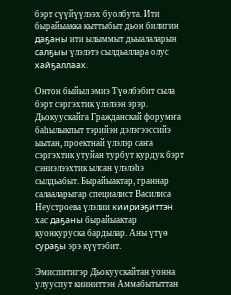бэрт сүүйүүлээх буолбута. Ити бырайыакка кыттыбыт дьон билигин даҕаны ити ылыммыт дьыалаларын салҕыы үлэлэтэ сылдьаллара олус хайҕаллаах.

Онтон быйыл эмиэ Түөлбэбит сыла бэрт сэргэхтик үлэлээн эрэр. Дьокуускайга Гражданскай форумҥа баһылыкпыт тэрийэн дэлэгээссийэ ыытан, проектнай үлэлэр саҥа сэргэхтик утуйан турбут курдук бэрт сэниэлээхтик ылсан үлэлэһэ сылдьабыт. Бырайыактар, граннар салааларыгар специалист Василиса Неустроева үлэлии киириэҕиттэн хас даҕаны бырайыактар куонкуруска бардылар. Аны үтүө сураҕы эрэ күүтэбит.

Эмиспитигэр Дьокуускайтан уонна улууспут кииниттэн Аммабытыттан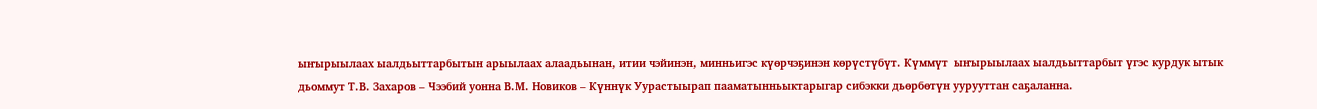ыҥырыылаах ыалдьыттарбытын арыылаах алаадьынан, итии чэйинэн, минньигэс күөрчэҕинэн көрүстүбүт. Күммүт  ыҥырыылаах ыалдьыттарбыт үгэс курдук ытык дьоммут Т.В. Захаров – Чээбий уонна В.М. Новиков – Күннүк Уурастыырап пааматынньыктарыгар сибэкки дьөрбөтүн уурууттан саҕаланна.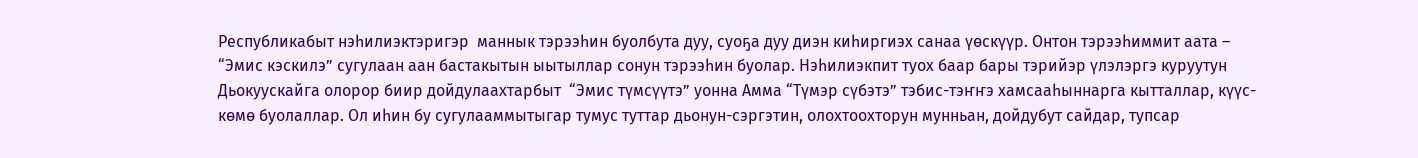Республикабыт нэһилиэктэригэр  маннык тэрээһин буолбута дуу, суоҕа дуу диэн киһиргиэх санаа үөскүүр. Онтон тэрээһиммит аата – “Эмис кэскилэ” сугулаан аан бастакытын ыытыллар сонун тэрээһин буолар. Нэһилиэкпит туох баар бары тэрийэр үлэлэргэ куруутун Дьокуускайга олорор биир дойдулаахтарбыт  “Эмис түмсүүтэ” уонна Амма “Түмэр сүбэтэ” тэбис-тэҥҥэ хамсааһыннарга кытталлар, күүс-көмө буолаллар. Ол иһин бу сугулааммытыгар тумус туттар дьонун-сэргэтин, олохтоохторун мунньан, дойдубут сайдар, тупсар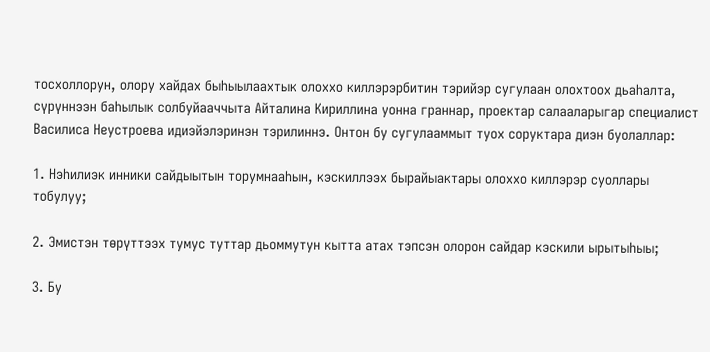тосхоллорун, олору хайдах быһыылаахтык олоххо киллэрэрбитин тэрийэр сугулаан олохтоох дьаһалта, сүрүннээн баһылык солбуйааччыта Айталина Кириллина уонна граннар, проектар салааларыгар специалист Василиса Неустроева идиэйэлэринэн тэрилиннэ. Онтон бу сугулааммыт туох соруктара диэн буолаллар:

1. Нэһилиэк инники сайдыытын торумнааһын, кэскиллээх бырайыактары олоххо киллэрэр суоллары тобулуу;

2. Эмистэн төрүттээх тумус туттар дьоммутун кытта атах тэпсэн олорон сайдар кэскили ырытыһыы;

3. Бу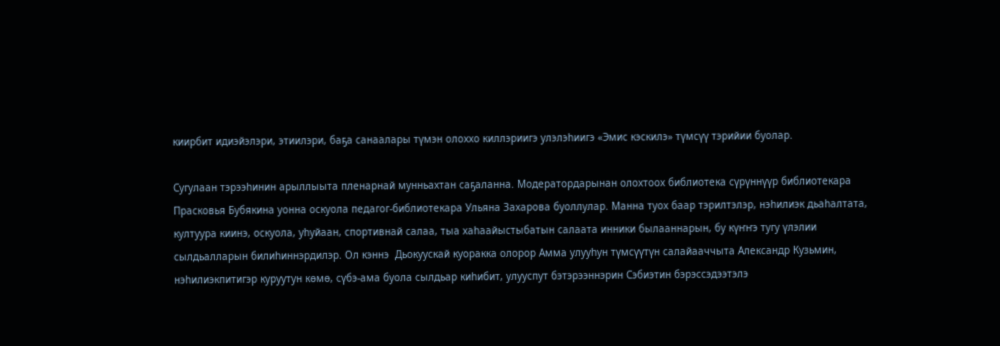киирбит идиэйэлэри, этиилэри, баҕа санаалары түмэн олоххо киллэриигэ улэлэһиигэ «Эмис кэскилэ» түмсүү тэрийии буолар.

Сугулаан тэрээһинин арыллыыта пленарнай мунньахтан саҕаланна. Модератордарынан олохтоох библиотека сүрүннүүр библиотекара Прасковья Бубякина уонна оскуола педагог-библиотекара Ульяна Захарова буоллулар. Манна туох баар тэрилтэлэр, нэһилиэк дьаһалтата, култуура киинэ, оскуола, уһуйаан, спортивнай салаа, тыа хаһаайыстыбатын салаата инники былааннарын, бу күҥҥэ тугу үлэлии сылдьалларын билиһиннэрдилэр. Ол кэннэ  Дьокуускай куоракка олорор Амма улууһун түмсүүтүн салайааччыта Александр Кузьмин, нэһилиэкпитигэр куруутун көмө, сүбэ-ама буола сылдьар киһибит, улууспут бэтэрээннэрин Сэбиэтин бэрэссэдээтэлэ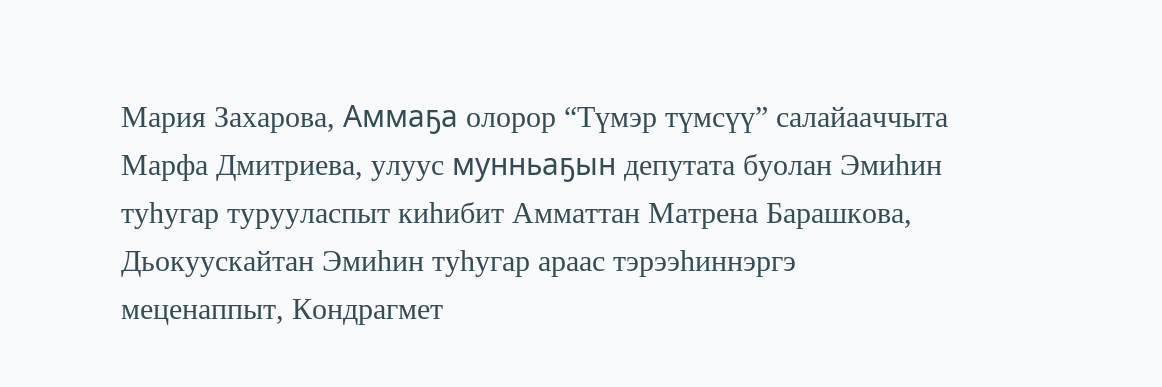Мария Захарова, Аммаҕа олорор “Түмэр түмсүү” салайааччыта Марфа Дмитриева, улуус мунньаҕын депутата буолан Эмиһин туһугар турууласпыт киһибит Амматтан Матрена Барашкова, Дьокуускайтан Эмиһин туһугар араас тэрээһиннэргэ меценаппыт, Кондрагмет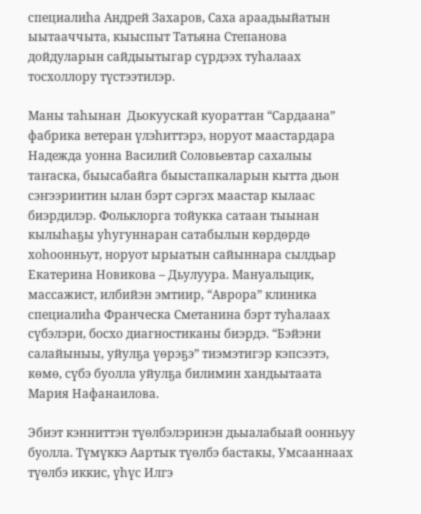специалиһа Андрей Захаров, Саха араадьыйатын ыытааччыта, кыыспыт Татьяна Степанова дойдуларын сайдыытыгар сүрдээх туһалаах тосхоллору түстээтилэр.

Маны таһынан  Дьокуускай куораттан “Сардаана” фабрика ветеран үлэһиттэрэ, норуот маастардара Надежда уонна Василий Соловьевтар сахалыы таҥаска, быысабайга быыстапкаларын кытта дьон сэҥээриитин ылан бэрт сэргэх маастар кылаас биэрдилэр. Фольклорга тойукка сатаан тыынан кылыһаҕы уһугуннаран сатабылын көрдөрдө хоһоонньут, норуот ырыатын сайыннара сылдьар Екатерина Новикова – Дьулуура. Мануальщик, массажист, илбийэн эмтиир, “Аврора” клиника специалиһа Франческа Сметанина бэрт туһалаах сүбэлэри, босхо диагностиканы биэрдэ. “Бэйэни салайыныы, уйулҕа үөрэҕэ” тиэмэтигэр кэпсээтэ, көмө, сүбэ буолла уйулҕа билимин хандьытаата Мария Нафанаилова.

Эбиэт кэнниттэн түөлбэлэринэн дьыалабыай оонньуу буолла. Түмүккэ Аартык түөлбэ бастакы, Умсааннаах түөлбэ иккис, үһүс Илгэ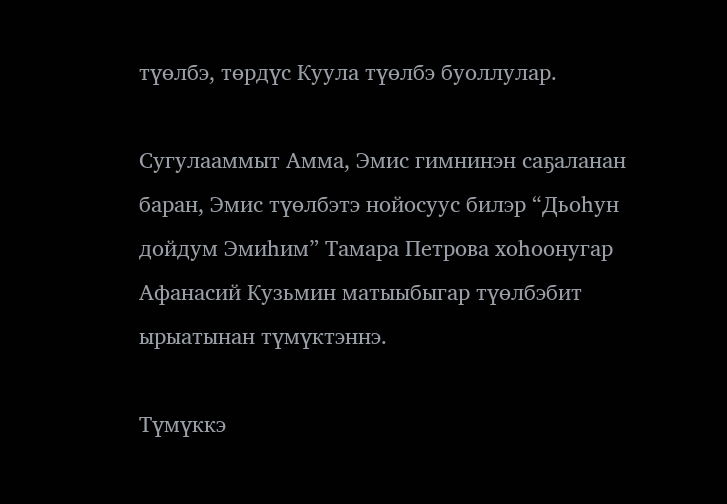түөлбэ, төрдүс Куула түөлбэ буоллулар.

Сугулааммыт Амма, Эмис гимнинэн саҕаланан баран, Эмис түөлбэтэ нойосуус билэр “Дьоһун дойдум Эмиһим” Тамара Петрова хоһоонугар Афанасий Кузьмин матыыбыгар түөлбэбит ырыатынан түмүктэннэ.

Түмүккэ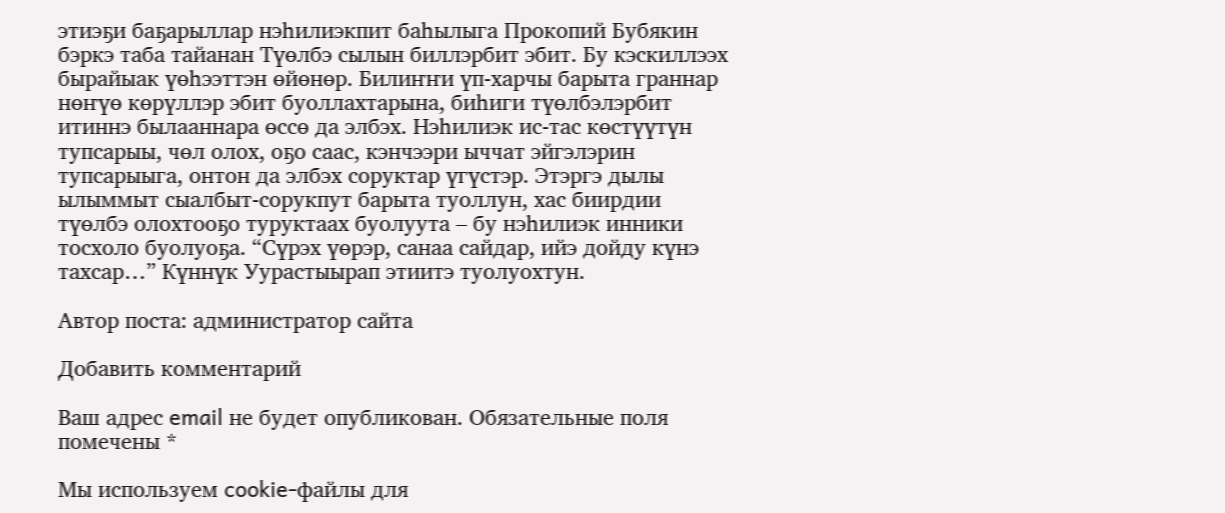этиэҕи баҕарыллар нэһилиэкпит баһылыга Прокопий Бубякин бэркэ таба тайанан Түөлбэ сылын биллэрбит эбит. Бу кэскиллээх бырайыак үөһээттэн өйөнөр. Билиҥҥи үп-харчы барыта граннар нөҥүө көрүллэр эбит буоллахтарына, биһиги түөлбэлэрбит итиннэ былааннара өссө да элбэх. Нэһилиэк ис-тас көстүүтүн тупсарыы, чөл олох, оҕо саас, кэнчээри ыччат эйгэлэрин тупсарыыга, онтон да элбэх соруктар үгүстэр. Этэргэ дылы ылыммыт сыалбыт-сорукпут барыта туоллун, хас биирдии түөлбэ олохтооҕо туруктаах буолуута – бу нэһилиэк инники тосхоло буолуоҕа. “Сүрэх үөрэр, санаа сайдар, ийэ дойду күнэ тахсар…” Күннүк Уурастыырап этиитэ туолуохтун.

Автор поста: администратор сайта

Добавить комментарий

Ваш адрес email не будет опубликован. Обязательные поля помечены *

Мы используем cookie-файлы для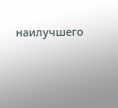наилучшего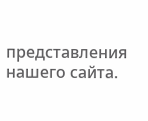представления нашего сайта.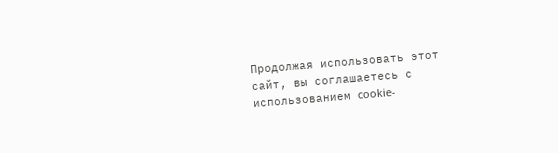Продолжая использовать этот сайт, вы соглашаетесь с использованием cookie-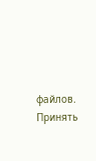файлов.
Принять